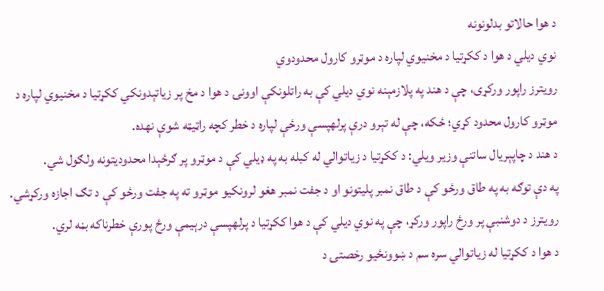د هوا حالاتو بدلونونه
نوي دیلي د هوا د ککړتیا د مخنیوي لپاره د موټرو کارول محدودوي
رویترز راپور ورکړی، چې د هند په پلازمېنه نوي دیلي کې به راتلونکې اوونۍ د هوا د مخ پر زیاتېدونکي ککړتیا د مخنیوي لپاره د موټرو کارول محدود کړي؛ ځکه، چې له تېرو درې پرلهپسې ورځې لپاره د خطر کچه راټیټه شوې نهده.
د هند د چاپېریال ساتنې وزیر ويلي: د ککړتیا د زیاتوالي له کبله به په ډیلي کې د موټرو پر ګرځېدا محدودیتونه ولګول شي.
په دې توګه به په طاق ورځو کې د طاق نمبر پلیتونو او د جفت نمبر هغو لرونکیو موټرو ته په جفت ورځو کې د تګ اجازه ورکړشي.
رویترز د دوشنبې پر ورځ راپور ورکړ، چې په نوي دیلي کې د هوا ککړتیا د پرلهپسې درېیمې ورځ پورې خطرناکه بڼه لري.
د هوا د ککړتیا له زیاتوالي سره سم د ښوونځیو رخصتۍ د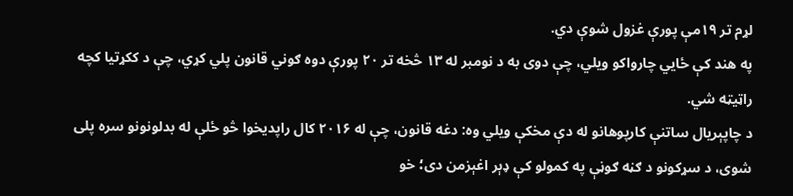لړم تر ۱۹مې پورې غزول شوې دي.
په هند کې ځایي چارواکو ویلي، چې دوی به د نومبر له ۱۳ څخه تر ۲۰ پورې دوه ګوني قانون پلي کړي، چې د ککړتیا کچه راټیټه شي.
د چاپېریال ساتنې کارپوهانو له دې مخکې ویلي وه: دغه قانون، چې له ۲۰۱۶ کال راپدیخوا څو ځلې له بدلونونو سره پلی شوی، د سړکونو د ګڼه ګوڼې په کمولو کې ډېر اغېزمن دی؛ خو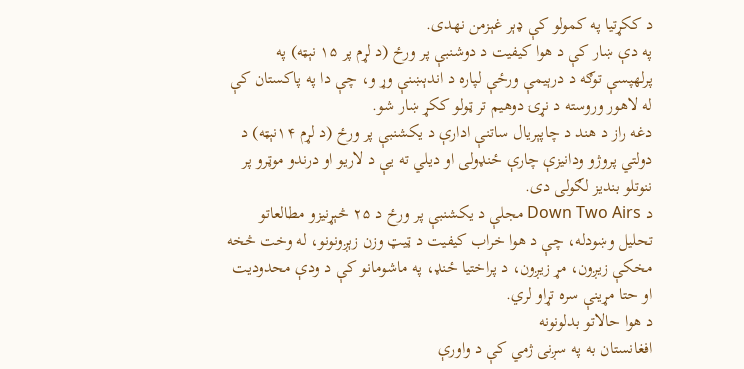د ککړتیا په کمولو کې ډېر غېزمن نهدی.
په دې ښار کې د هوا کیفیت د دوشنبې پر ورځ (د لړم پر ۱۵ نېټه) په پرلهپسې توګه د درېیمې ورځې لپاره د اندېښنې وړ و، چې دا په پاکستان کې له لاهور وروسته د نړۍ دوهیم تر ټولو ککړ ښار شو.
دغه راز د هند د چاپېریال ساتنې ادارې د یکشنبې پر ورځ (د لړم ۱۴نېټه) د دولتي پروژو ودانیزې چارې ځنډولی او دیلي ته یې د لاریو او درندو موټرو پر ننوتلو بندیز لګولی دی.
د Down Two Airs مجلې د یکشنبې پر ورځ د ۲۵ څېړنیزو مطالعاتو تحلیل وښودله، چې د هوا خراب کیفیت د ټیټ وزن زېږونونو، له وخت څخه مخکې زیږون، مړ زیږون، د پراختیا ځنډ، په ماشومانو کې د ودې محدودیت او حتا مړینې سره تړاو لري.
د هوا حالاتو بدلونونه
افغانستان به په سږنی ژمي کې د واورې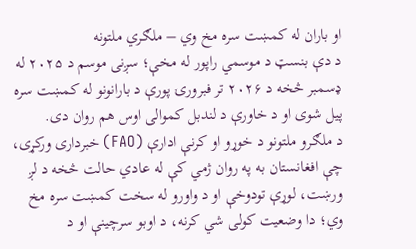او باران له کمښت سره مخ وي – ملګري ملتونه
د دې بنسټ د موسمي راپور له مخې؛ سږنی موسم د ۲۰۲۵ له ډسمبر څخه د ۲۰۲۶ تر فبرورۍ پورې د بارانونو له کمښت سره پیل شوی او د خاورې د لندبل کموالی اوس هم روان دی.
د ملګرو ملتونو د خوړو او کرنې ادارې (FAO) خبرداری ورکړی، چې افغانستان به په روان ژمي کې له عادي حالت څخه د لږ ورښت، لوړې تودوخې او د واورو له سخت کمښت سره مخ وي؛ دا وضعیت کولی شي کرنه، د اوبو سرچینې او د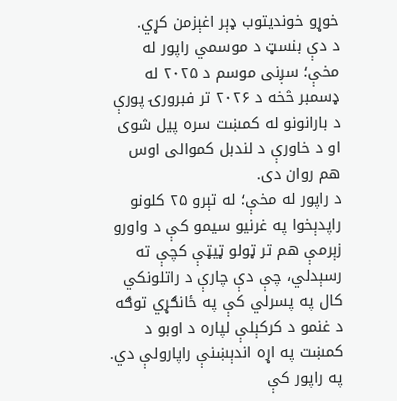خوړو خوندیتوب ډېر اغېزمن کړي.
د دې بنسټ د موسمي راپور له مخې؛ سږنی موسم د ۲۰۲۵ له ډسمبر څخه د ۲۰۲۶ تر فبرورۍ پورې د بارانونو له کمښت سره پیل شوی او د خاورې د لندبل کموالی اوس هم روان دی.
د راپور له مخې؛ له تېرو ۲۵ کلونو راپدېخوا په غرنیو سیمو کې د واورو زېرمې هم تر ټولو ټیټې کچې ته رسېدلي، چې دې چارې د راتلونکي کال په پسرلي کې په ځانګړي توګه د غنمو د کرکېلې لپاره د اوبو د کمښت په اړه اندېښنې راپارولې دي.
په راپور کې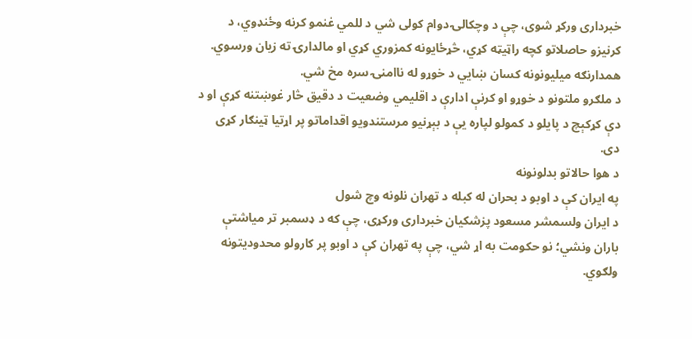خبرداری ورکړ شوی، چې د وچکالۍ دوام کولی شي د للمي غنمو کرنه وځنډوي، د کرنیزو حاصلاتو کچه راټیټه کړي، څړځایونه کمزوري کړي او مالدارۍ ته زیان ورسوي. همدارنګه میلیونونه کسان ښايي د خوړو له ناامنۍ سره مخ شي.
د ملګرو ملتونو د خوړو او کرنې ادارې د اقلیمي وضعیت د دقیق څار غوښتنه کړې او د دې کړکېچ د پایلو د کمولو لپاره یې د بېړنیو مرستندویو اقداماتو پر اړتیا ټینګار کړی دی.
د هوا حالاتو بدلونونه
په ایران کې د اوبو د بحران له کبله د تهران نلونه وچ شول
د ایران ولسمشر مسعود پزشکیان خبرداری ورکړی، چې که د ډسمبر تر میاشتې باران ونشي؛ نو حکومت به اړ شي، چې په تهران کې د اوبو پر کارولو محدودیتونه ولګوي.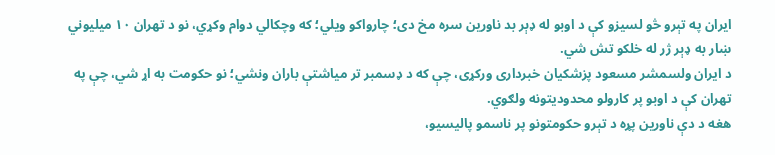ایران په تېرو څو لسیزو کې د اوبو له ډېر بد ناورین سره مخ دی؛ چارواکو ویلي؛ که وچکالي دوام وکړي، نو د تهران ۱۰ میلیوني ښار به ډېر ژر له خلکو تش شي.
د ایران ولسمشر مسعود پزشکیان خبرداری ورکړی، چې که د ډسمبر تر میاشتې باران ونشي؛ نو حکومت به اړ شي، چې په تهران کې د اوبو پر کارولو محدودیتونه ولګوي.
هغه د دې ناورین پړه د تېرو حکومتونو پر ناسمو پالیسیو،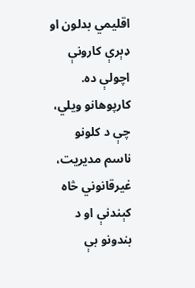اقلیمي بدلون او ډېرې کارونې اچولې ده.
کارپوهانو ويلي، چې د کلونو ناسم مدیریت، غیرقانوني څاه کېندنې او د بندونو بې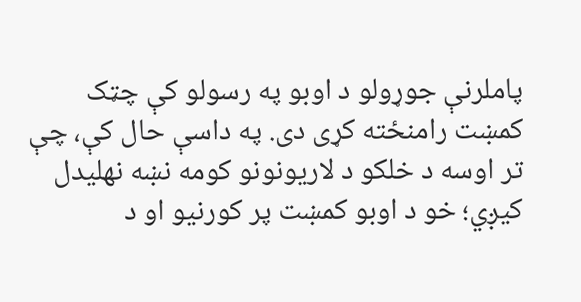پاملرنې جوړولو د اوبو په رسولو کې چټک کمښت رامنځته کړی دی. په داسې حال کې، چې تر اوسه د خلکو د لاریونونو کومه نښه نهلیدل کیږي؛ خو د اوبو کمښت پر کورنیو او د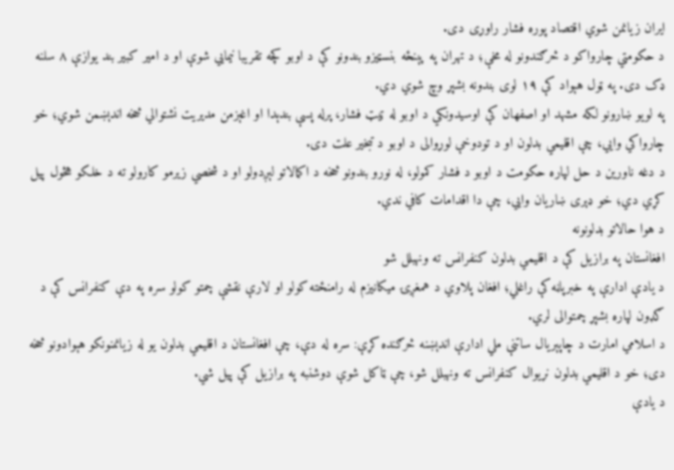ایران زیانمن شوي اقتصاد پوره فشار راوړی دی.
د حکومتي چارواکو د څرګندونو له مخې؛ د تهران په پېنځه بنسټیزو بندونو کې د اوبو کچه تقریبا نیمایي شوې او د امیر کبیر بند یوازې ۸ سلنه ډک دی. په ټول هېواد کې ۱۹ لوی بندونه بشپړ وچ شوي دي.
په لویو ښارونو لکه مشهد او اصفهان کې اوسیدونکي د اوبو له ټیټ فشار، پرله پسې بندېدا او اغېزمن مدیریت نشتوالي څخه اندېښمن شوي؛ خو چارواکي وايي، چې اقلیمي بدلون او د تودوخې لوړوالی د اوبو د تبخیر علت دی.
د دغه ناورین د حل لپاره حکومت د اوبو د فشار کمولو، له نورو بندونو څخه د اکمالاتو لېږدولو او د شخصي زیرمو کارولو ته د خلکو هڅول پیل کړي دي؛ خو ډېری ښاریان وايي، چې دا اقدامات کافي ندي.
د هوا حالاتو بدلونونه
افغانستان په برازیل کې د اقلیمي بدلون کنفرانس ته ونهبلل شو
د یادې ادارې په خبرپاڼه کې راغلي؛ افغان پلاوي د همغږۍ میکانیزم له رامنځته کولو او لارې نقشې چمتو کولو سره په دې کنفرانس کې د ګډون لپاره بشپړ چمتوالی لري.
د اسلامي امارت د چاپېریال ساتنې ملي ادارې اندېښنه څرګنده کړې: سره له دې، چې افغانستان د اقلیمي بدلون یو له زیانمنونکو هېوادونو څخه دی؛ خو د اقلیمي بدلون نړیوال کنفرانس ته ونهبلل شو، چې ټاکل شوې دوشنبه په برازیل کې پیل شي.
د یادې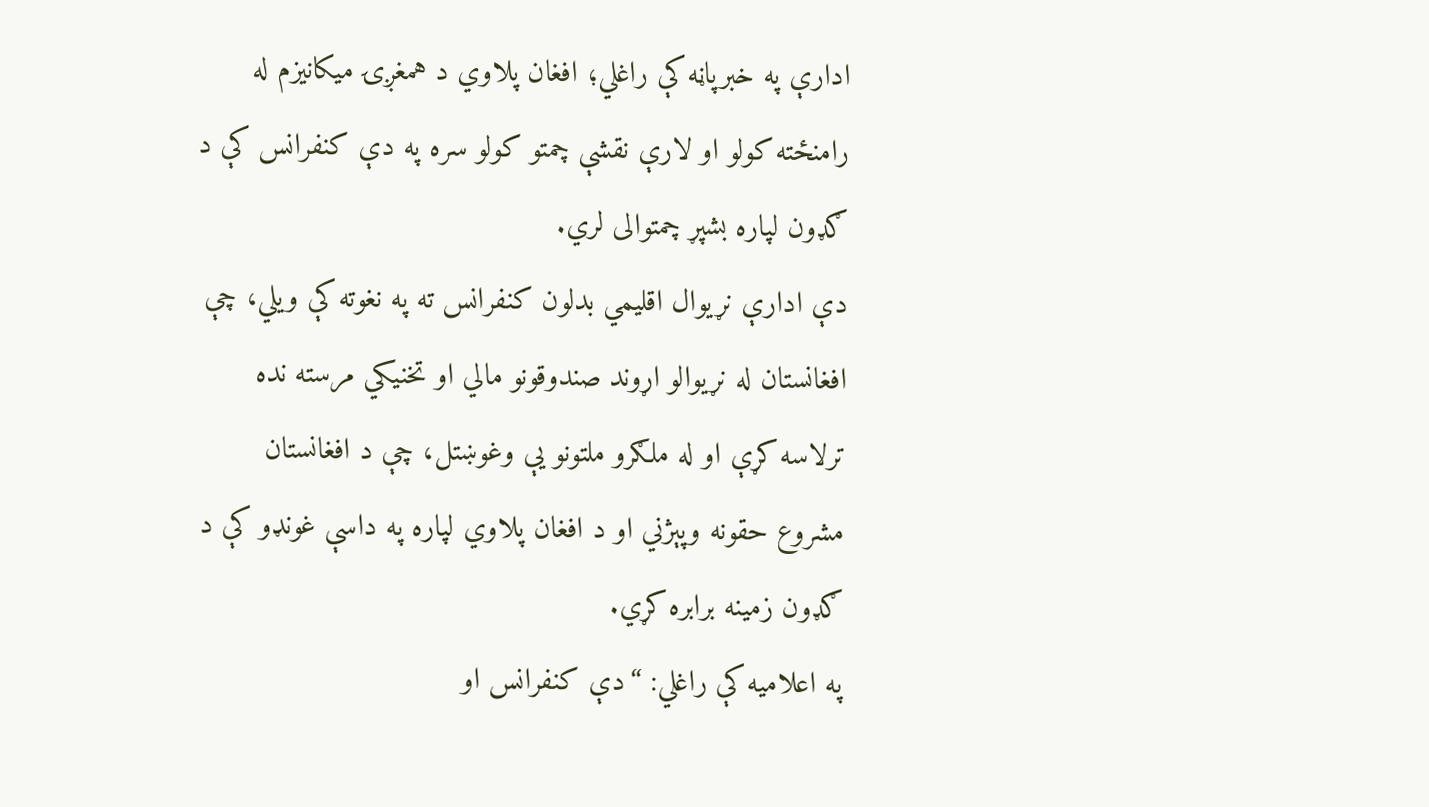ادارې په خبرپاڼه کې راغلي؛ افغان پلاوي د همغږۍ میکانیزم له رامنځته کولو او لارې نقشې چمتو کولو سره په دې کنفرانس کې د ګډون لپاره بشپړ چمتوالی لري.
دې ادارې نړیوال اقلیمي بدلون کنفرانس ته په نغوته کې ویلي، چې افغانستان له نړیوالو اړوند صندوقونو مالي او تخنیکي مرسته نده ترلاسه کړې او له ملګرو ملتونو یې وغوښتل، چې د افغانستان مشروع حقونه وپېژني او د افغان پلاوي لپاره په داسې غونډو کې د ګډون زمینه برابره کړي.
په اعلامیه کې راغلي: “دې کنفرانس او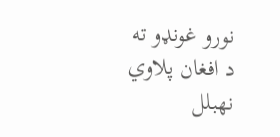نورو غونډو ته د افغان پلاوي نهبلل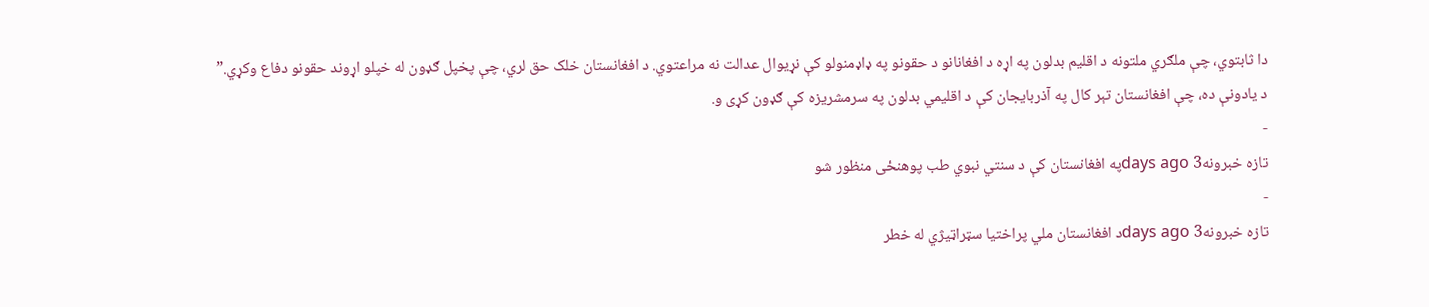دا ثابتوي، چې ملګري ملتونه د اقلیم بدلون په اړه د افغانانو د حقونو په ډاډمنولو کې نړیوال عدالت نه مراعتوي. د افغانستان خلک حق لري، چې پخپل ګډون له خپلو اړوند حقونو دفاع وکړي.”
د یادونې ده، چې افغانستان تېر کال په آذربایجان کې د اقلیمي بدلون په سرمشریزه کې ګډون کړی و.
-
تازه خبرونه3 days agoپه افغانستان کې د سنتي نبوي طب پوهنځی منظور شو
-
تازه خبرونه3 days agoد افغانستان ملي پراختیا سټراټیژي له خطر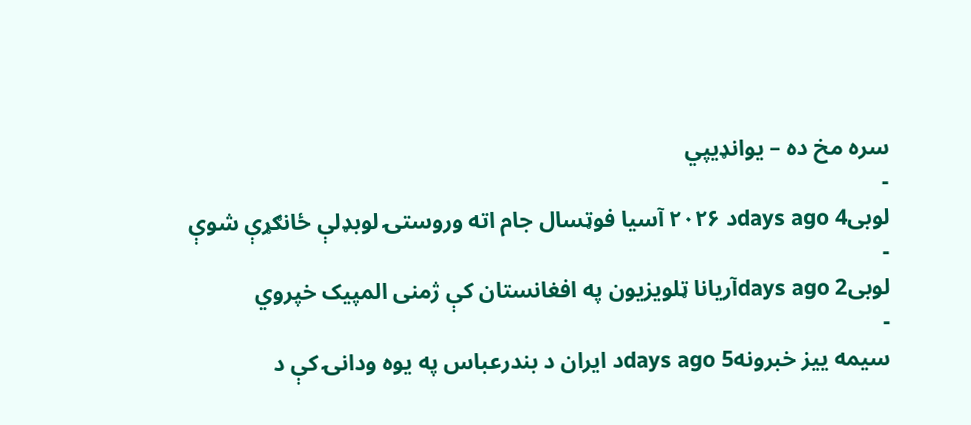سره مخ ده – یوانډيپي
-
لوبی4 days agoد ۲۰۲۶ آسیا فوټسال جام اته وروستۍ لوبډلې ځانګړې شوې
-
لوبی2 days agoآریانا ټلویزیون په افغانستان کې ژمنی المپیک خپروي
-
سیمه ییز خبرونه5 days agoد ایران د بندرعباس په یوه ودانۍ کې د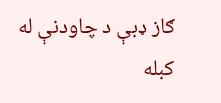ګاز ډبې د چاودنې له کبله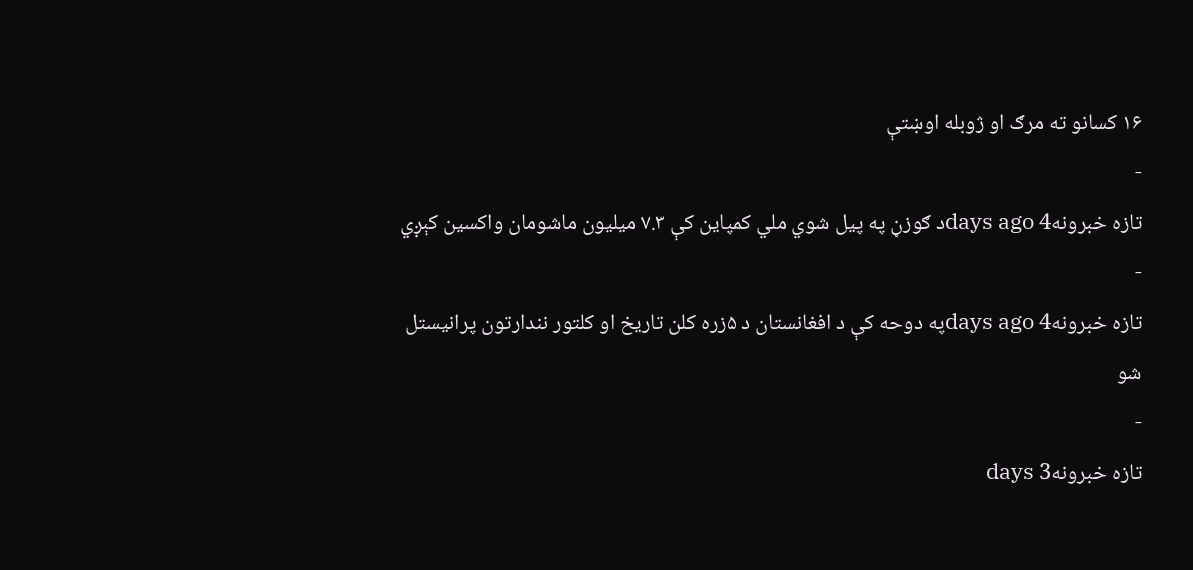۱۶ کسانو ته مرګ او ژوبله اوښتې
-
تازه خبرونه4 days agoد ګوزڼ په پیل شوي ملي کمپاین کې ۷.۳ میلیون ماشومان واکسین کېږي
-
تازه خبرونه4 days agoپه دوحه کې د افغانستان د ۵زره کلن تاریخ او کلتور نندارتون پرانیستل شو
-
تازه خبرونه3 days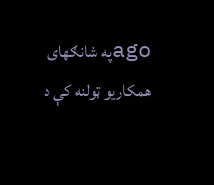agoپه شانګهای همکاریو ټولنه کې د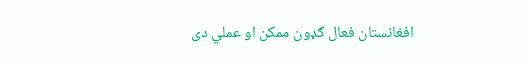افغانستان فعال ګډون ممکن او عملي دی